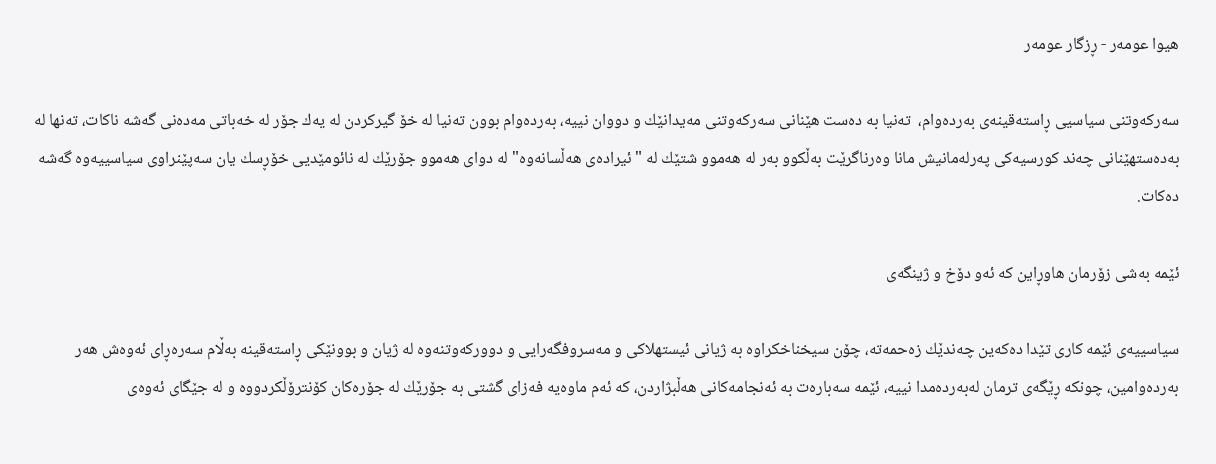هیوا عومه‌ر - ڕزگار عومه‌ر

سه‌ركه‌وتنی سیاسیی ڕاسته‌قینه‌ی به‌رده‌وام،  ته‌نیا به‌ ده‌ست هێنانی سه‌ركه‌وتنی مه‌یدانێك و دووان نییه‌، به‌رده‌وام بوون ته‌نیا له‌ خۆ گیركردن له‌ یه‌ك جۆر له‌ خه‌باتی مه‌ده‌نی گه‌شه‌ ناكات، ته‌نها له‌ به‌ده‌ستهێنانى چه‌ند كورسیه‌كى په‌رله‌مانیش مانا وه‌رناگرێت به‌ڵكوو به‌ر له‌ هه‌موو شتێك له‌ "ئیراده‌ی هه‌ڵسانه‌وه‌" له‌ دوای هه‌موو جۆرێك له‌ نائومێدیی خۆڕسك یان سه‌پێنراوی سیاسییه‌وه‌ گه‌شه‌ ده‌كات.

ئێمه‌ به‌شی زۆرمان هاوڕاین كه‌ ئه‌و دۆخ و ژینگه‌ی

سیاسییه‌ی ئێمه‌ كاری تێدا ده‌كه‌ین چه‌ندێك زه‌حمه‌ته‌، چۆن سیخناخكراوه‌ به‌ ژیانى ئیستهلاكى و مەسروفگه‌رایى و دووركه‌وتنه‌وه‌ له‌ ژیان و بوونێكى ڕاسته‌قینه‌ به‌ڵام سه‌ره‌ڕای ئه‌وه‌ش هه‌ر به‌رده‌وامین، چونكه‌ ڕێگه‌ی ترمان له‌به‌رده‌مدا نییه‌، ئێمه‌ سه‌باره‌ت به‌ ئه‌نجامه‌كانی هه‌ڵبژاردن، كه‌ ئه‌م ماوه‌یه‌ فه‌زاى گشتى به‌ جۆرێك له‌ جۆره‌كان كۆنترۆڵكردووه‌ و له‌ جێگاى ئه‌وه‌ى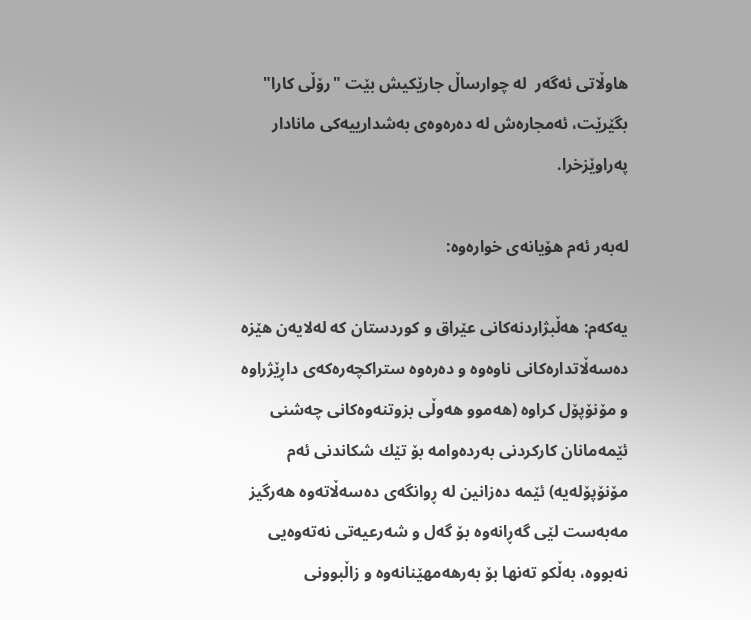هاوڵاتى ئه‌گه‌ر  له‌ چوارساڵ جارێكیش بێت "رۆڵى كارا" بگێرێت، ئەمجارەش له‌ ده‌ره‌وه‌ى به‌شدارییه‌كى مانادار په‌راوێزخرا.

لەبەر ئەم هۆیانەی خوارەوە:

یه‌كه‌م: هه‌ڵبژاردنه‌كانی عێراق و كوردستان كه‌ له‌لایه‌ن هێزه‌ ده‌سه‌ڵاتداره‌كانی ناوه‌وه‌ و ده‌ره‌وه‌ ستراكچه‌ره‌كه‌ى داڕێژراوه‌ و مۆنۆپۆل کراوە (هەموو هەوڵی بزوتنەوەکانی چەشنی ئێمەمانان کارکردنی بەردەوامە بۆ تێك شکاندنی ئەم مۆنۆپۆلەیە) ئێمە دەزانین لە ڕوانگەی دەسەڵاتەوە هه‌رگیز مه‌به‌ست لێی گه‌ڕانه‌وه‌ بۆ گه‌ل و شه‌رعیه‌تی نه‌ته‌وه‌یی نه‌بووه‌، به‌ڵكو ته‌نها بۆ به‌رهه‌مهێنانه‌وه‌ و زاڵبوونی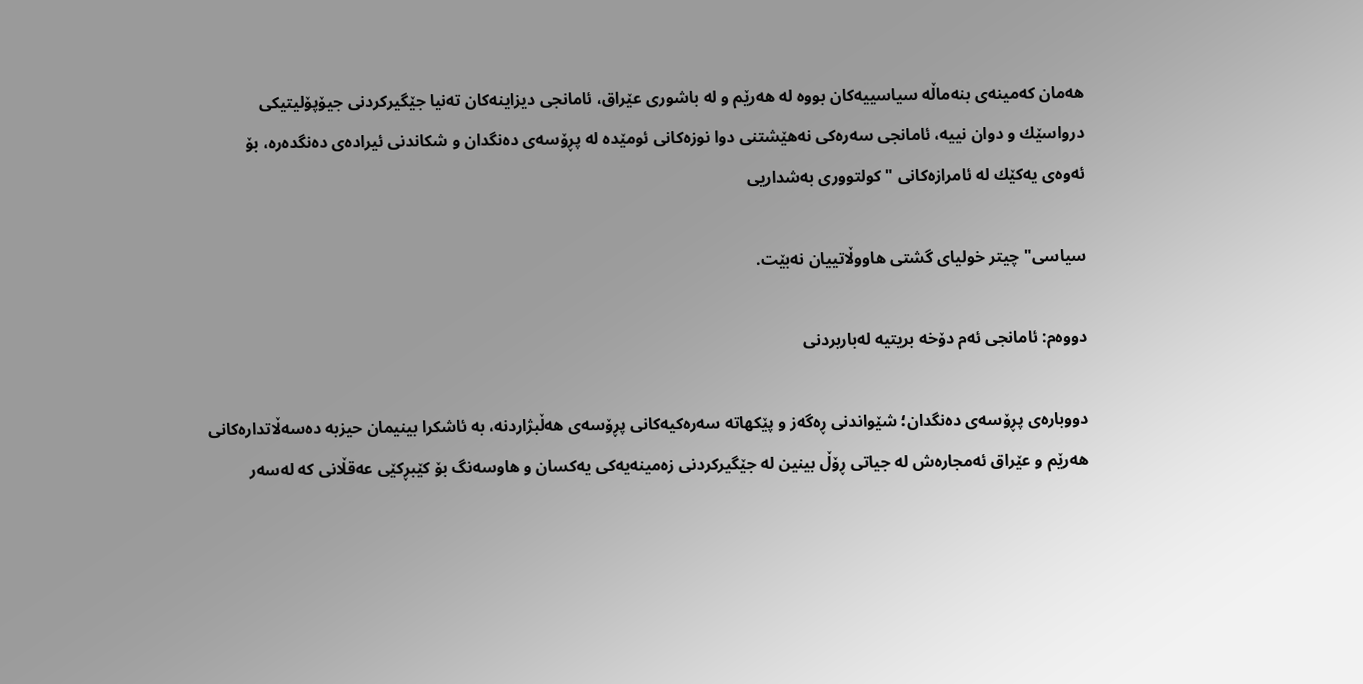هه‌مان كه‌مینه‌ی بنه‌ماڵه‌ سیاسییه‌كان بووه‌ له‌ هه‌رێم و له‌ باشوری عێراق، ئامانجی دیزاینه‌كان ته‌نیا جێگیركردنی جیۆپۆلیتیكی درواسێك و دوان نییه‌، ئامانجی سه‌ره‌كی نه‌هێشتنی دوا نوزه‌كانی ئومێده‌ له‌ پڕۆسه‌ی ده‌نگدان و شكاندنی ئیراده‌ی ده‌نگده‌ره‌، بۆ ئه‌وه‌ی یەكێك لە ئامرازەکانی "كولتووری به‌شداریی

سیاسی" چیتر خولیای گشتی هاووڵاتییان نه‌بێت.

دووه‌م: ئامانجی ئه‌م دۆخه بریتیە له‌باربردنی

دووباره‌ی پڕۆسه‌ی ده‌نگدان؛ شێواندنی ڕه‌گه‌ز و پێكهاته‌ سه‌ره‌كیه‌كانی پڕۆسه‌ی هه‌ڵبژاردنه‌، به‌ ئاشكرا بینیمان حیزبه‌ ده‌سه‌ڵاتداره‌كانی هه‌رێم و عێراق ئه‌مجاره‌ش له‌ جیاتی ڕۆڵ بینین له‌ جێگیركردنی زه‌مینه‌یه‌كی یه‌كسان و هاوسه‌نگ بۆ كێبڕكێی عه‌قڵانی كه‌ له‌سه‌ر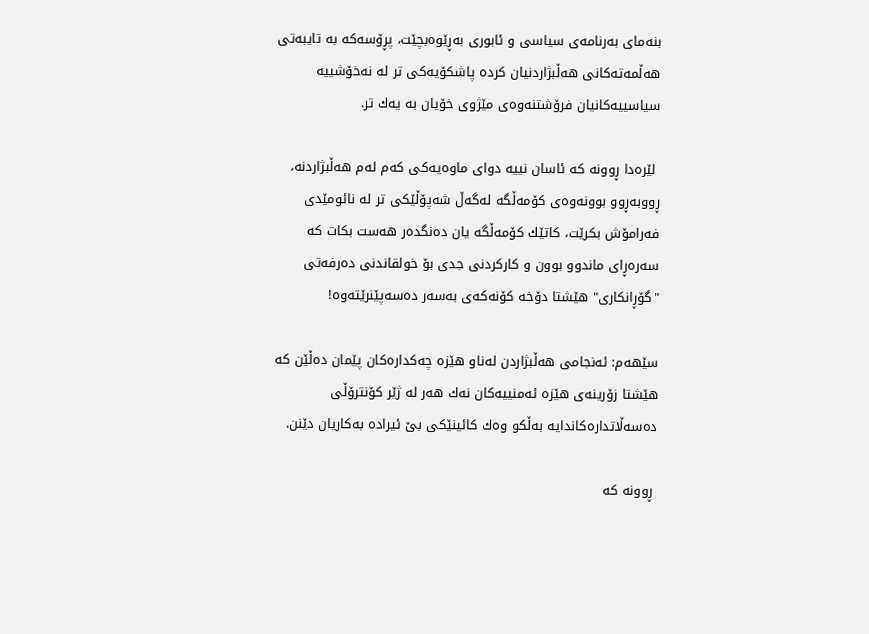بنه‌مای به‌رنامه‌ی سیاسی و ئابوری به‌ڕێوه‌بچێت، پڕۆسه‌كه‌ به‌ تایبه‌تی هه‌ڵمه‌ته‌كانی هه‌ڵبژاردنیان كرده‌ پاشكۆیه‌كی تر له‌ نه‌خۆشییه‌ سیاسییه‌كانیان فرۆشتنه‌وه‌ی مێژوی خۆیان به‌ یه‌ك تر.

 لێره‌دا ڕوونه‌ كه‌ ئاسان نییه‌ دوای ماوه‌یه‌كی كه‌م له‌م هه‌ڵبژاردنه‌، ڕووبه‌ڕوو بوونه‌وه‌ی كۆمه‌ڵگه‌ له‌گه‌ڵ شه‌پۆڵێكی تر له‌ نائومێدی فه‌رامۆش بكرێت، كاتێك كۆمه‌ڵگە یان ده‌نگده‌ر هه‌ست بكات كه‌ سه‌ره‌ڕای ماندوو بوون و كاركردنی جدی بۆ خولقاندنی ده‌رفه‌تی "گۆڕانكاری" هێشتا دۆخه‌ كۆنه‌كه‌ی به‌سه‌ر ده‌سه‌پێنرێته‌وه‌!

سێهه‌م: ئه‌نجامی هه‌ڵبژاردن له‌ناو هێزه‌ چه‌كداره‌كان پێمان ده‌ڵێن كه‌ هێشتا زۆرینه‌ی هێزه‌ ئه‌منییه‌كان نه‌ك هه‌ر له‌ ژێر كۆنترۆڵى ده‌سه‌ڵاتداره‌كاندایه‌ به‌ڵكو وه‌ك كائینێكى بێ ئیراده‌ به‌كاریان دێنن.

 ڕوونه‌ كه‌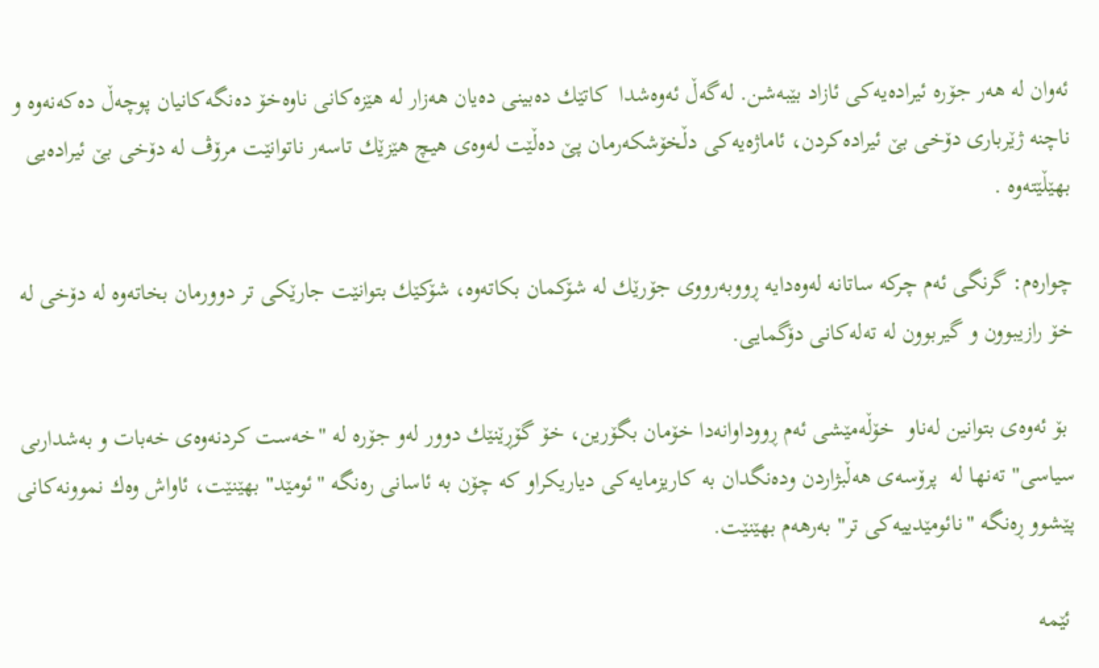ئه‌وان له‌ هه‌ر جۆره‌ ئیراده‌یه‌كی ئازاد بێبه‌شن. له‌گه‌ڵ ئه‌وه‌شدا  كاتێك ده‌بینی ده‌یان هه‌زار له‌ هێزه‌كانی ناوه‌خۆ ده‌نگه‌كانیان پوچه‌ڵ ده‌كه‌نه‌وه‌ و ناچنه‌ ژێرباری دۆخی بێ‌ ئیراده‌كردن، ئاماژه‌یه‌كی دڵخۆشكه‌رمان پێ‌ ده‌ڵێت له‌وه‌ی هیچ هێزێك تاسه‌ر ناتوانێت مرۆڤ له‌ دۆخی بێ‌ ئیراده‌یی بهێڵێته‌وه‌ .

چواره‌م: گرنگى ئه‌م چركه‌ ساتانه‌ له‌وه‌دایه‌ ڕووبه‌رووى جۆرێك له‌ شۆكمان بكاته‌وه‌، شۆكێك بتوانێت جارێكى تر دوورمان بخاته‌وه‌ له‌ دۆخى له‌ خۆ رازیبوون و گیربوون له‌ ته‌له‌كانى دۆگمایى.

 بۆ ئه‌وه‌ى بتوانین له‌ناو  خۆڵه‌مێشى ئه‌م ڕووداوانه‌دا خۆمان بگۆرین، خۆ گۆڕێنێك دوور له‌و جۆرە له‌ "خەست کردنەوەی خەبات و به‌شدارىی سیاسى" ته‌نها له‌  پرۆسەی هه‌ڵبژاردن ودەنگدان به‌ كاریزمایه‌كى دیاریکراو كه‌ چۆن به‌ ئاسانى رەنگە "ئومێد" بهێنێت، ئاواش وه‌ك نموونه‌كانى پێشوو ڕەنگە "نائومێدییه‌كى تر" به‌رهه‌م بهێنێت.

 ئێمه‌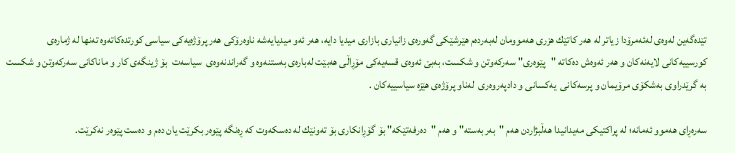تێده‌گه‌ین له‌وه‌ى لەئە‌مرۆدا زیاتر له‌ هه‌ر كاتێك هزرى هه‌موومان له‌به‌رده‌م هێرشێكى گه‌وره‌ى زانیارى بازارى میدیا دایه‌، هه‌ر ئه‌و میدیایه‌شه‌ ناوه‌رۆكى هه‌ر پرۆژه‌یه‌كى سیاسى كورتده‌كاته‌وه‌ ته‌نها له‌ ژماره‌ى كورسییه‌كانى لایەنه‌كان و هه‌ر ئه‌وه‌ش ده‌كاته‌ "پێوه‌رى" سه‌ركه‌وتن و شكست، به‌بێ ئه‌وه‌ى قسه‌یه‌كى مۆڕاڵى هه‌بێت له‌باره‌ى به‌ستنه‌وه‌ و گه‌راندنه‌وه‌ى  سیاسه‌ت  بۆ ژینگه‌ى كار و ماناكانى سه‌ركه‌وتن و شكست به‌ گرێدراوى به‌شكۆى مرۆیمان و پرسه‌كانى  یه‌كسانى و دادپه‌روه‌رى  له‌ناو پرۆژه‌ى هێزه‌ سیاسییه‌كان .

سه‌ره‌ڕای هه‌موو ئه‌مانه‌؛ لە پراکتیکی مەیدانیدا هه‌ڵبژاردن هه‌م "به‌ربه‌سته‌" و هه‌م "ده‌رفه‌تێكه‌" بۆ گۆڕانكاری بۆ تەونێك لە دەسکەوت کە ڕەنگە پێوەر بکرێت یان دەم و دەست پێوەر نەکرێت.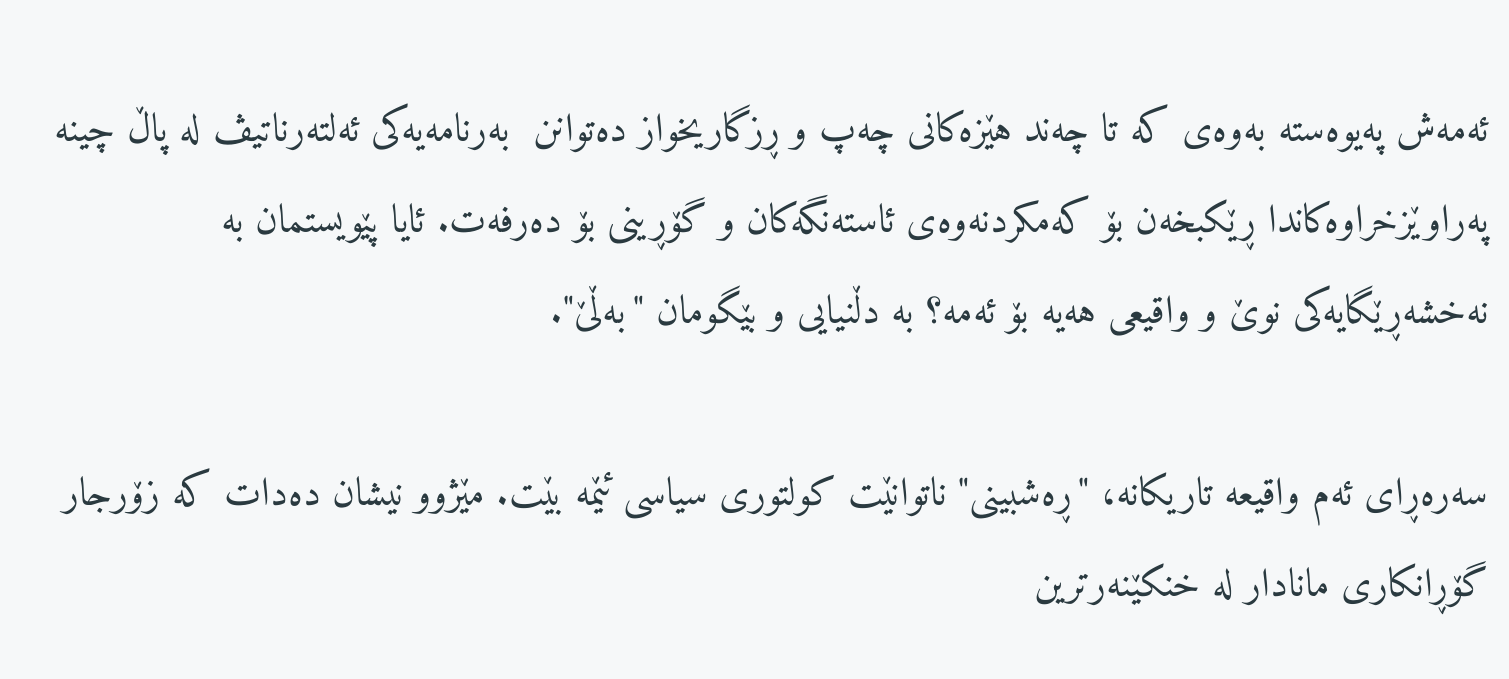ئه‌مه‌ش په‌یوه‌سته‌ به‌وه‌ی كه‌ تا چه‌ند هێزه‌كانی چه‌پ و ڕزگاریخواز ده‌توانن ‌ به‌رنامه‌یه‌كی ئه‌لته‌رناتیڤ له‌ پاڵ چینه‌ په‌راوێزخراوه‌كاندا ڕێكبخه‌ن بۆ كه‌مكردنه‌وه‌ی ئاسته‌نگه‌كان و گۆڕینی بۆ ده‌رفه‌ت. ئایا پێویستمان به‌ نه‌خشه‌ڕێگایه‌كی نوێ و واقیعى هه‌یه‌ بۆ ئه‌مه‌؟ به‌ دڵنیایی و بێگومان "به‌ڵێ".

سه‌ره‌ڕای ئه‌م واقیعه‌ تاریكانه‌، "ڕه‌شبینی" ناتوانێت كولتوری سیاسی ئێمه‌ بێت. مێژوو نیشان ده‌دات كه‌ زۆرجار گۆڕانكاری مانادار له‌ خنكێنه‌رترین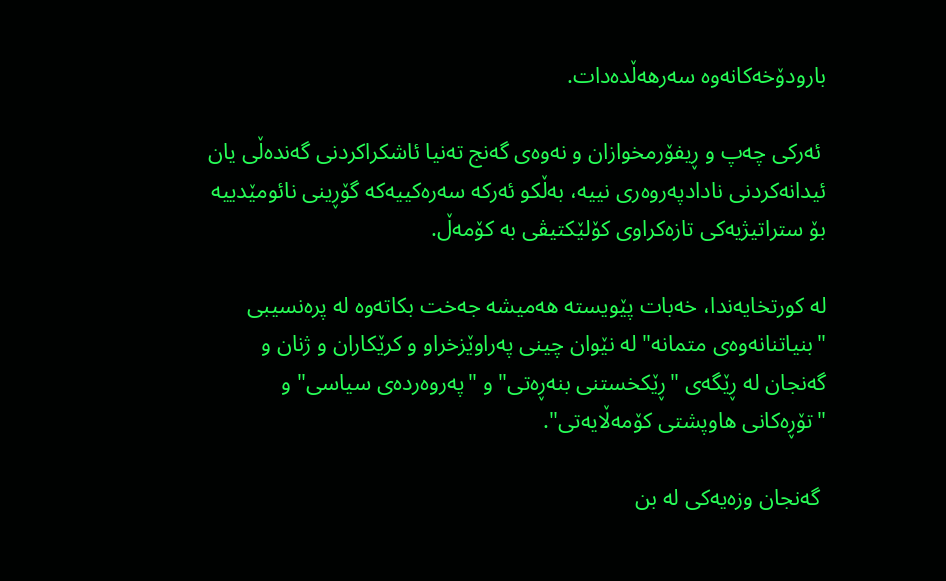بارودۆخه‌كانه‌وه‌ سه‌رهه‌ڵده‌دات.

 ئه‌ركی چه‌پ و ڕیفۆرمخوازان و نه‌وه‌ی گه‌نج ته‌نیا ئاشكراكردنی گه‌نده‌ڵی یان ئیدانه‌كردنی نادادپه‌روه‌ری نییه‌، به‌ڵكو ئه‌ركه‌ سه‌ره‌كییه‌كه‌ گۆڕینی نائومێدییه‌ بۆ ستراتیژیه‌كی تازه‌كراوی كۆلێكتیڤی به ‌كۆمه‌ڵ.

له‌ كورتخایه‌ندا، خه‌بات پێویسته‌ هه‌میشه‌ جه‌خت بكاته‌وه‌ له‌ پره‌نسیبی "بنیاتنانه‌وه‌ی متمانه‌" له‌ نێوان چینی په‌راوێزخراو و كرێكاران و ژنان و گه‌نجان له‌ ڕێگه‌ی "ڕێكخستنی بنه‌ڕه‌تی" و "په‌روه‌رده‌ی سیاسی" و "تۆڕه‌كانی هاوپشتی كۆمه‌ڵایه‌تی".

 گه‌نجان وزه‌یه‌كی له‌ بن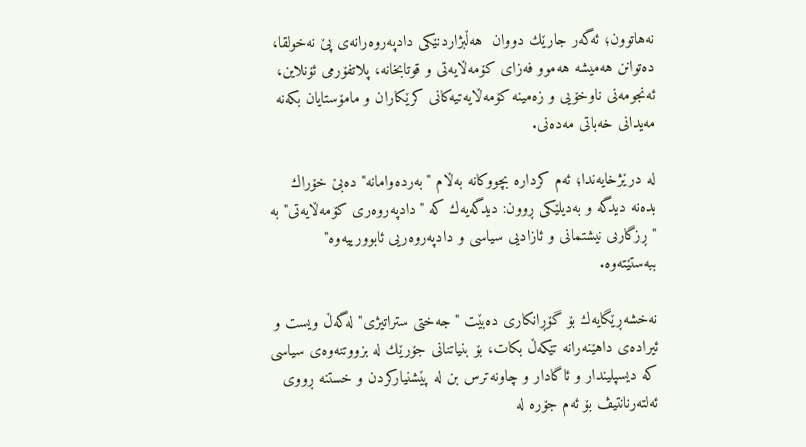نه‌هاتوون؛ ئه‌گه‌ر جارێك دووان  هه‌ڵبژاردنێكی دادپه‌روه‌رانه‌ی پێ نه‌خولقا، ده‌توانن هه‌میشه‌ هه‌موو فه‌زای كۆمه‌ڵایه‌تی و قوتابخانه‌، پلاتفۆرمی ئۆنلاین، ئه‌نجومه‌نی ناوخۆیی و زه‌مینه‌ كۆمه‌ڵایه‌تیه‌كانی كرێكاران و مامۆستایان بكه‌نه‌ مه‌یدانی خه‌باتی مه‌ده‌نی.

له‌ درێژخایه‌ندا؛ ئه‌م كرداره‌ بچووكانه‌ به‌ڵام "به‌رده‌وامانه‌" ده‌بێ خۆراك بده‌نه‌ دیدگە و به‌دیلێكی ڕوون: دیدگەیه‌ك كه‌ "دادپه‌روه‌ری كۆمه‌ڵایه‌تی" به‌ " ڕزگارىی نیشتمانى و ئازادیی سیاسی و دادپه‌روه‌ریی ئابوورییه‌وه‌" ببه‌ستێته‌وه‌.

نه‌خشه‌ڕێگایه‌ك بۆ گۆڕانكاری ده‌بێت "جەختی ستراتیژی" له‌گه‌ڵ ویست و ئیراده‌ی داهێنه‌رانه‌ تێكه‌ڵ بكات، بۆ بنیاتنانی جۆرێك له‌ بزووتنه‌وه‌ی سیاسی كه‌ دیسپلیندار و ئاگادار و چاونه‌ترس بن له‌ پێشنیاركردن و خستنه‌ ڕووی ئه‌لته‌رنانتیڤ بۆ ئه‌م جۆره‌ له‌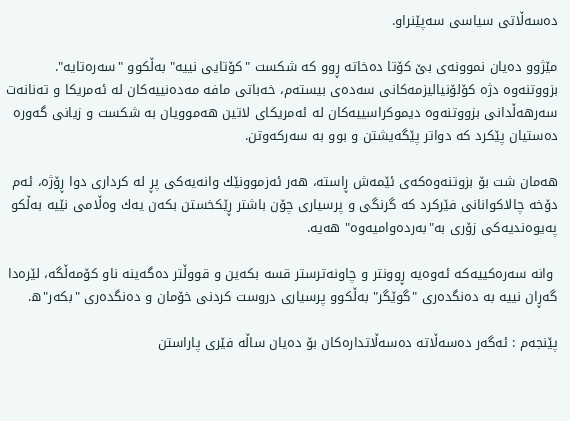ده‌سه‌ڵاتی سیاسی سه‌پێنراو.

مێژوو ده‌یان نموونه‌ی بێ كۆتا ده‌خاته‌ ڕوو كه‌ شكست "كۆتایی نییه‌" به‌ڵكوو "سه‌ره‌تایه‌". بزووتنه‌وه‌ دژه‌ كۆلۆنیالیزمه‌كانی سه‌ده‌ی بیسته‌م، خه‌باتی مافه‌ مه‌ده‌نییه‌كان له‌ ئه‌مریكا و ته‌نانه‌ت سه‌رهه‌ڵدانی بزووتنه‌وه‌ دیموكراسییه‌كان له‌ ئه‌مریكای لاتین هه‌موویان به‌ شكست و زیانی گه‌وره‌ ده‌ستیان پێكرد كه‌ دواتر پێگه‌یشتن و بوو به‌ سه‌ركه‌وتن.

هه‌مان شت بۆ بزوتنه‌وه‌كه‌ی ئێمه‌ش ڕاسته‌، هه‌ر ئه‌زموونێك وانه‌یه‌كی پڕ له‌ كرداری دوا ڕۆژه‌، ئه‌م دۆخه‌ چالاكوانانی فێركرد كه‌ گرنگی و پرسیاری چۆن باشتر ڕێكخستن بكه‌ن یه‌ك وه‌ڵامی نێیه‌ به‌ڵكو په‌یوه‌ندیه‌كی زۆری به‌"به‌رده‌وامیه‌وه‌" هه‌یه‌.

 وانه‌ سه‌ره‌كییه‌كه‌ ئه‌وه‌یه‌ ڕوونتر و چاونه‌ترستر قسه‌ بكه‌ین و قووڵتر ده‌گه‌ینه‌ ناو كۆمه‌ڵگە، لێره‌دا گه‌ڕان نییه‌ به‌ ده‌نگده‌ری "گوێگر" به‌ڵكوو پرسیاری دروست كردنی خۆمان و ده‌نگده‌ری "بكه‌ر"ه‌.

پێنجەم : ئه‌گه‌ر ده‌سه‌ڵاته‌ ده‌سه‌ڵاتداره‌كان بۆ ده‌یان ساڵه‌ فێری پاراستن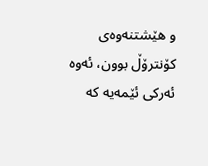و هێشتنه‌وه‌ی كۆنترۆڵ بوون، ئه‌وه‌ ئه‌ركی ئێمه‌یه‌ كه‌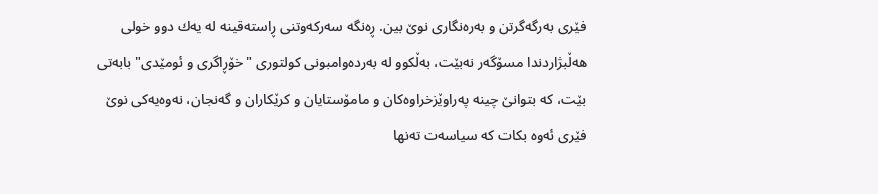فێری به‌رگه‌گرتن و به‌ره‌نگاری نوێ بین. ڕه‌نگه‌ سه‌ركه‌وتنی ڕاسته‌قینه‌ له‌ یه‌ك دوو خولی هه‌ڵبژاردندا مسۆگه‌ر نه‌بێت، به‌ڵكوو له‌ به‌رده‌وامبونی كولتوری "خۆڕاگری و ئومێدی" بابه‌تی بێت، كه‌ بتوانێ چینه‌ په‌راوێزخراوه‌كان و مامۆستایان و كرێكاران و گه‌نجان، نه‌وه‌یه‌كی نوێ فێری ئه‌وه‌ بكات كه‌ سیاسه‌ت ته‌نها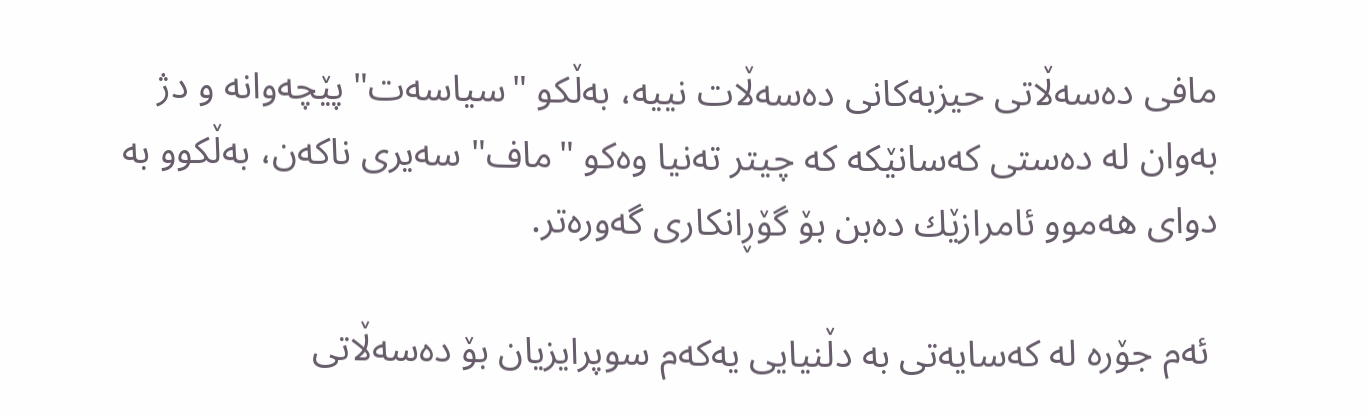مافی ده‌سه‌ڵاتی حیزبه‌كانی ده‌سه‌ڵات نییه‌، به‌ڵكو "سیاسه‌ت" پێچه‌وانه‌ و دژ به‌وان له‌ ده‌ستی كه‌سانێكه‌ كه‌ چیتر ته‌نیا وه‌كو "ماف" سه‌یری ناكه‌ن، به‌ڵكوو به‌ دوای هه‌موو ئامرازێك ده‌بن بۆ گۆڕانكاری گه‌وره‌تر.

 ئه‌م جۆره‌ له‌ كه‌سایه‌تی به‌ دڵنیایی یه‌كه‌م سوپرایزیان بۆ ده‌سه‌ڵاتی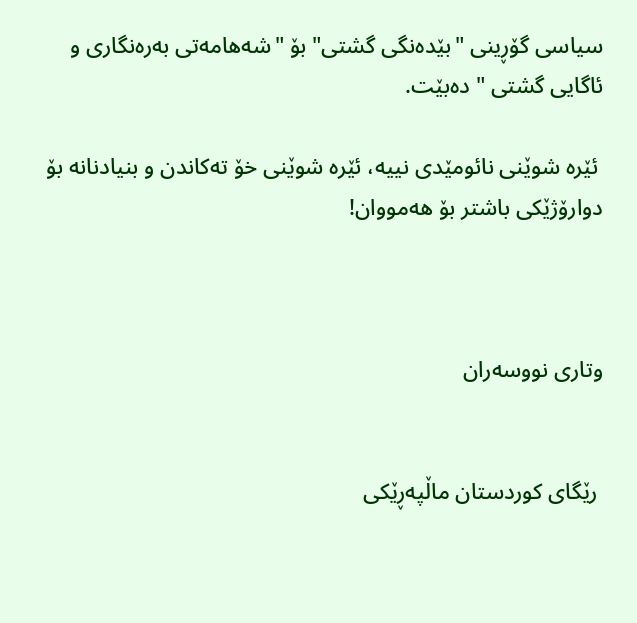سیاسی گۆڕینی "بێده‌نگی گشتی" بۆ "شه‌هامه‌تى به‌ره‌نگارى و ئاگایى گشتى " ده‌بێت.

 ئێره‌ شوێنی نائومێدی نییه‌، ئێره‌ شوێنی خۆ ته‌كاندن و بنیادنانه‌ بۆ دوارۆژێكى باشتر بۆ هه‌مووان!



وتاری نووسەران


 رێگای كوردستان ماڵپەڕێكی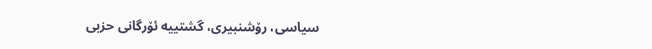سیاسی، رۆشنبیری، گشتییە ئۆرگانی حزبی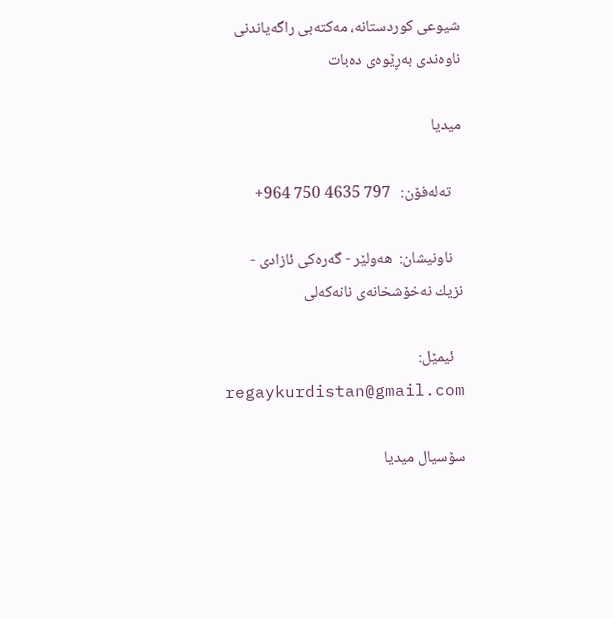شیوعی كوردستانە، مەكتەبی راگەیاندنی ناوەندی بەڕێوەی دەبات

میدیا

   تەلەفۆن:   797 4635 750 964+

   ناونیشان:  هەولێر - گەرەکی ئازادی - نزیك نەخۆشخانەی نانەکەلی

   ئیمێل:  regaykurdistan@gmail.com

سۆسیال میدیا